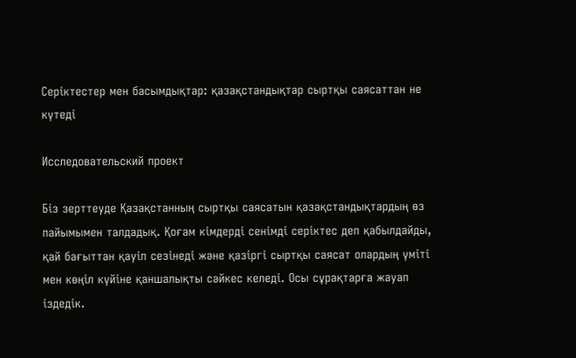Серіктестер мен басымдықтар: қазақстандықтар сыртқы саясаттан не күтеді

Исследовательский проект

Біз зерттеуде Қазақстанның сыртқы саясатын қазақстандықтардың өз пайымымен талдадық. Қоғам кімдерді сенімді серіктес деп қабылдайды, қай бағыттан қауіп сезінеді және қазіргі сыртқы саясат олардың үміті мен көңіл күйіне қаншалықты сәйкес келеді. Осы сұрақтарға жауап іздедік.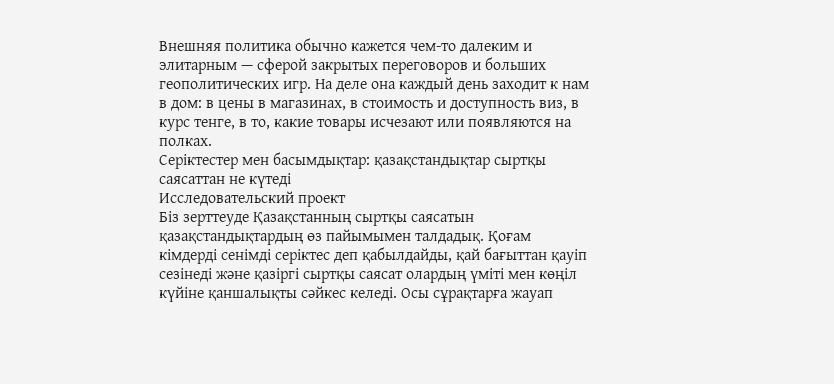Внешняя политика обычно кажется чем‑то далеким и элитарным — сферой закрытых переговоров и больших геополитических игр. На деле она каждый день заходит к нам в дом: в цены в магазинах, в стоимость и доступность виз, в курс тенге, в то, какие товары исчезают или появляются на полках.
Серіктестер мен басымдықтар: қазақстандықтар сыртқы саясаттан не күтеді
Исследовательский проект
Біз зерттеуде Қазақстанның сыртқы саясатын қазақстандықтардың өз пайымымен талдадық. Қоғам кімдерді сенімді серіктес деп қабылдайды, қай бағыттан қауіп сезінеді және қазіргі сыртқы саясат олардың үміті мен көңіл күйіне қаншалықты сәйкес келеді. Осы сұрақтарға жауап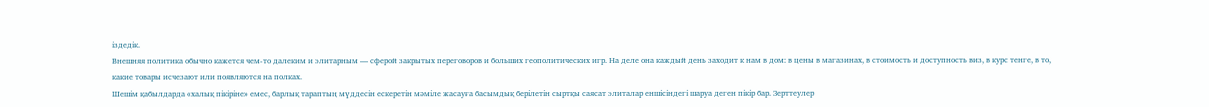іздедік.
Внешняя политика обычно кажется чем‑то далеким и элитарным — сферой закрытых переговоров и больших геополитических игр. На деле она каждый день заходит к нам в дом: в цены в магазинах, в стоимость и доступность виз, в курс тенге, в то, какие товары исчезают или появляются на полках.
Шешім қабылдарда «халық пікіріне» емес, барлық тараптың мүддесін ескеретін мәміле жасауға басымдық берілетін сыртқы саясат элиталар еншісіндегі шаруа деген пікір бар. Зерттеулер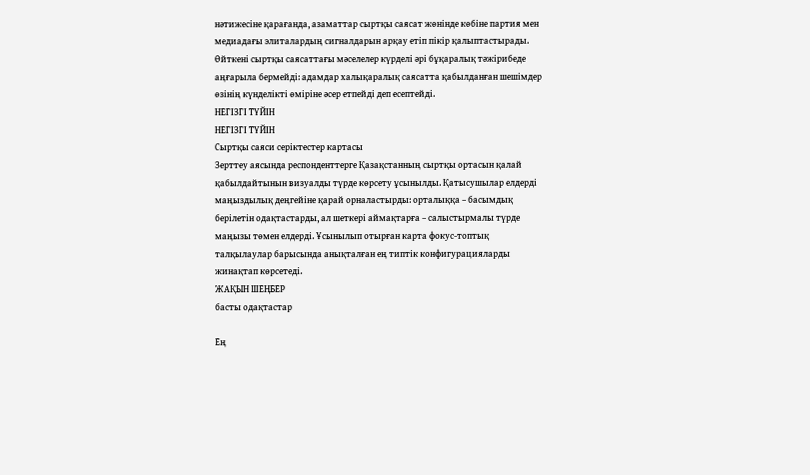нәтижесіне қарағанда, азаматтар сыртқы саясат жөнінде көбіне партия мен медиадағы элиталардың сигналдарын арқау етіп пікір қалыптастырады. Өйткені сыртқы саясаттағы мәселелер күрделі әрі бұқаралық тәжірибеде аңғарыла бермейді: адамдар халықаралық саясатта қабылданған шешімдер өзінің күнделікті өміріне әсер етпейді деп есептейді.
НЕГІЗГІ ТҮЙІН
НЕГІЗГІ ТҮЙІН
Сыртқы саяси серіктестер картасы
Зерттеу аясында респонденттерге Қазақстанның сыртқы ортасын қалай қабылдайтынын визуалды түрде көрсету ұсынылды. Қатысушылар елдерді маңыздылық деңгейіне қарай орналастырды: орталыққа – басымдық берілетін одақтастарды, ал шеткері аймақтарға – салыстырмалы түрде маңызы төмен елдерді. Ұсынылып отырған карта фокус-топтық талқылаулар барысында анықталған ең типтік конфигурацияларды жинақтап көрсетеді.
ЖАҚЫН ШЕҢБЕР
басты одақтастар

Ең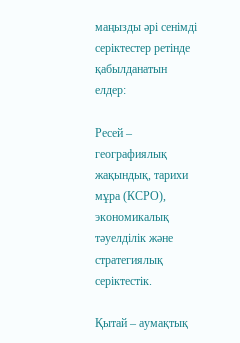маңызды әрі сенімді серіктестер ретінде қабылданатын елдер:

Ресей – географиялық жақындық, тарихи мұра (КСРО), экономикалық тәуелділік және стратегиялық серіктестік.

Қытай – аумақтық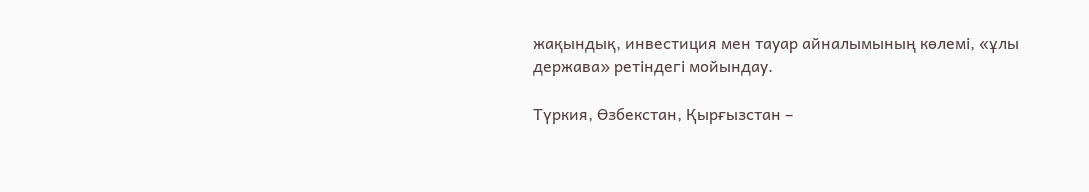жақындық, инвестиция мен тауар айналымының көлемі, «ұлы держава» ретіндегі мойындау.

Түркия, Өзбекстан, Қырғызстан –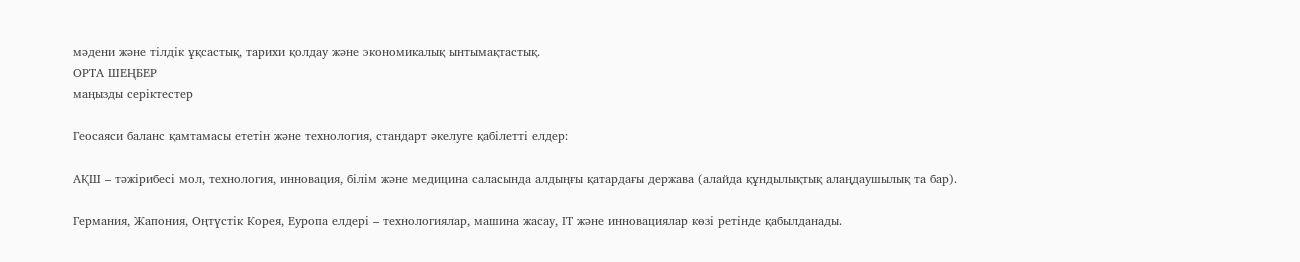мәдени және тілдік ұқсастық, тарихи қолдау және экономикалық ынтымақтастық.
ОРТА ШЕҢБЕР
маңызды серіктестер

Геосаяси баланс қамтамасы ететін және технология, стандарт әкелуге қабілетті елдер:

АҚШ – тәжірибесі мол, технология, инновация, білім және медицина саласында алдыңғы қатардағы держава (алайда құндылықтық алаңдаушылық та бар).

Германия, Жапония, Оңтүстік Корея, Еуропа елдері – технологиялар, машина жасау, IT және инновациялар көзі ретінде қабылданады.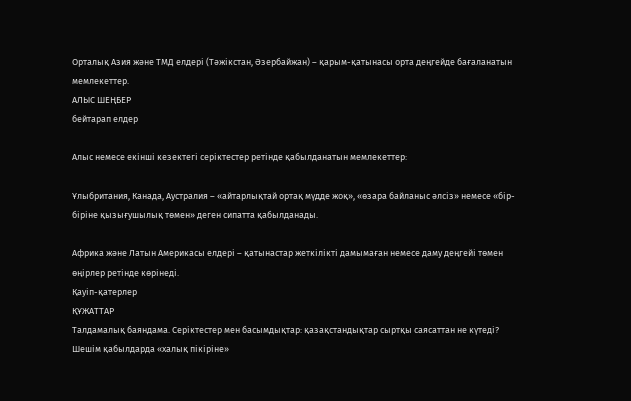Орталық Азия және ТМД елдері (Тәжікстан, Әзербайжан) – қарым-қатынасы орта деңгейде бағаланатын мемлекеттер.
АЛЫС ШЕҢБЕР
бейтарап елдер

Алыс немесе екінші кезектегі серіктестер ретінде қабылданатын мемлекеттер:

Ұлыбритания, Канада, Аустралия – «айтарлықтай ортақ мүдде жоқ», «өзара байланыс әлсіз» немесе «бір-біріне қызығушылық төмен» деген сипатта қабылданады.

Африка және Латын Америкасы елдері – қатынастар жеткілікті дамымаған немесе даму деңгейі төмен өңірлер ретінде көрінеді.
Қауіп-қатерлер
ҚҰЖАТТАР
Талдамалық баяндама. Серіктестер мен басымдықтар: қазақстандықтар сыртқы саясаттан не күтеді?
Шешім қабылдарда «халық пікіріне»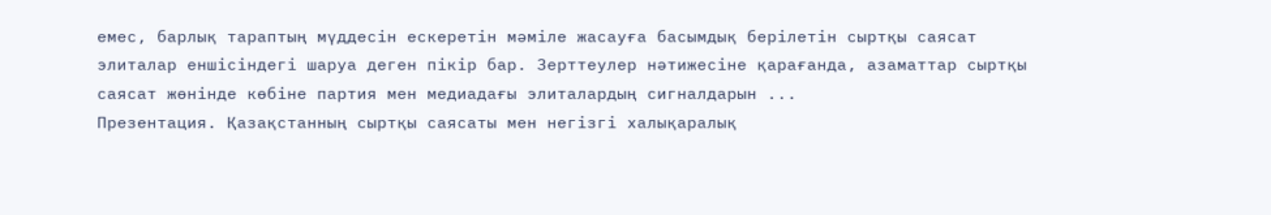емес, барлық тараптың мүддесін ескеретін мәміле жасауға басымдық берілетін сыртқы саясат элиталар еншісіндегі шаруа деген пікір бар. Зерттеулер нәтижесіне қарағанда, азаматтар сыртқы саясат жөнінде көбіне партия мен медиадағы элиталардың сигналдарын ...
Презентация. Қазақстанның сыртқы саясаты мен негізгі халықаралық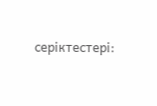серіктестері: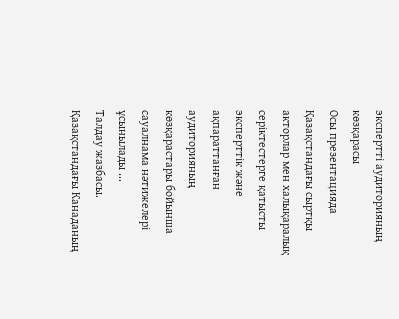экспертті аудиторияның көзқарасы
Осы презентацияда Қазақстандағы сыртқы акторлар мен халықаралық серіктестерге қатысты эксперттік және ақпараттанған аудиторияның көзқарастары бойынша сауалнама нәтижелері ұсынылады ...
Талдау жазбасы. Қазақстандағы Канаданың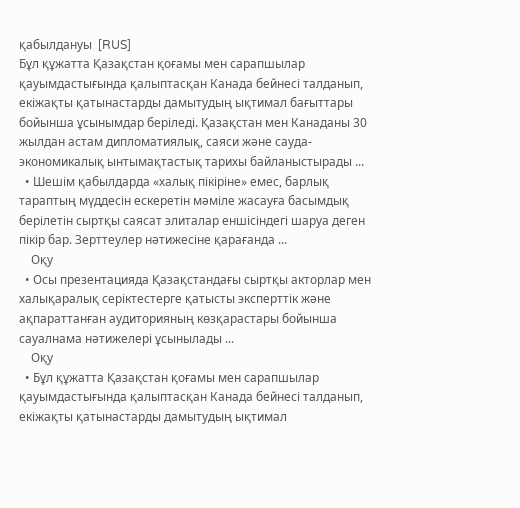қабылдануы  [RUS]
Бұл құжатта Қазақстан қоғамы мен сарапшылар қауымдастығында қалыптасқан Канада бейнесі талданып, екіжақты қатынастарды дамытудың ықтимал бағыттары бойынша ұсынымдар беріледі. Қазақстан мен Канаданы 30 жылдан астам дипломатиялық, саяси және сауда-экономикалық ынтымақтастық тарихы байланыстырады ...
  • Шешім қабылдарда «халық пікіріне» емес, барлық тараптың мүддесін ескеретін мәміле жасауға басымдық берілетін сыртқы саясат элиталар еншісіндегі шаруа деген пікір бар. Зерттеулер нәтижесіне қарағанда ...
    Оқу
  • Осы презентацияда Қазақстандағы сыртқы акторлар мен халықаралық серіктестерге қатысты эксперттік және ақпараттанған аудиторияның көзқарастары бойынша сауалнама нәтижелері ұсынылады ...
    Оқу
  • Бұл құжатта Қазақстан қоғамы мен сарапшылар қауымдастығында қалыптасқан Канада бейнесі талданып, екіжақты қатынастарды дамытудың ықтимал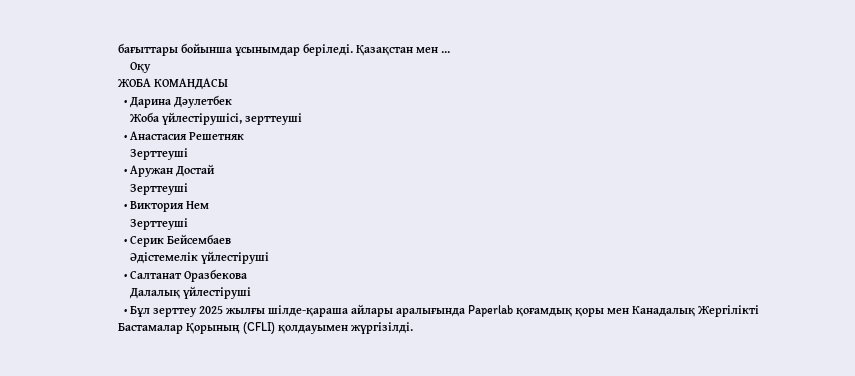бағыттары бойынша ұсынымдар беріледі. Қазақстан мен ...
    Оқу
ЖОБА КОМАНДАСЫ
  • Дарина Дәулетбек
    Жоба үйлестірушісі, зерттеуші
  • Анастасия Решетняк
    Зерттеуші
  • Аружан Достай
    Зерттеуші
  • Виктория Нем
    Зерттеуші
  • Серик Бейсембаев
    Әдістемелік үйлестіруші
  • Салтанат Оразбекова
    Далалық үйлестіруші
  • Бұл зерттеу 2025 жылғы шілде-қараша айлары аралығында Paperlab қоғамдық қоры мен Канадалық Жергілікті Бастамалар Қорының (CFLI) қолдауымен жүргізілді.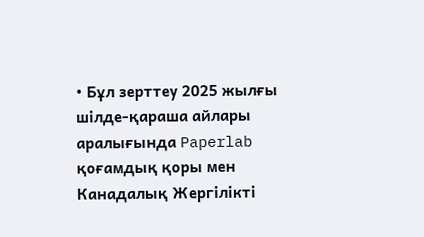• Бұл зерттеу 2025 жылғы шілде-қараша айлары аралығында Paperlab қоғамдық қоры мен Канадалық Жергілікті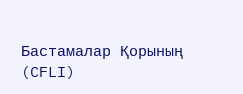Бастамалар Қорының (CFLI)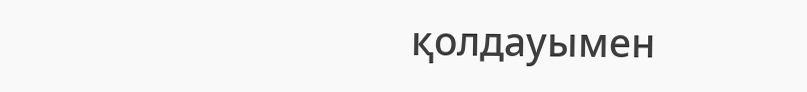қолдауымен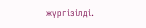жүргізілді.